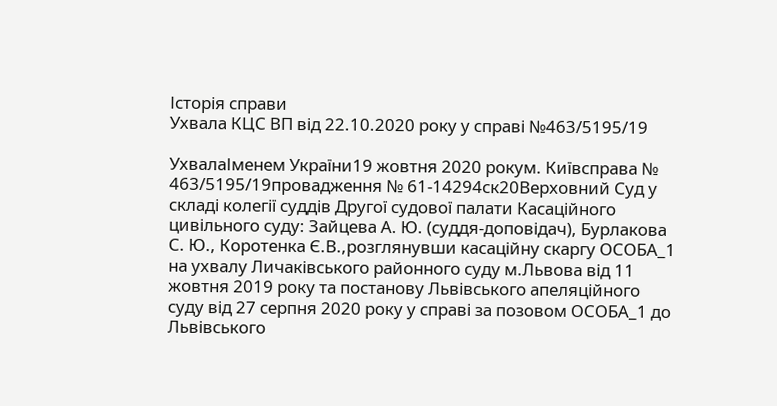Історія справи
Ухвала КЦС ВП від 22.10.2020 року у справі №463/5195/19

УхвалаІменем України19 жовтня 2020 рокум. Київсправа № 463/5195/19провадження № 61-14294ск20Верховний Суд у складі колегії суддів Другої судової палати Касаційного цивільного суду: Зайцева А. Ю. (суддя-доповідач), Бурлакова С. Ю., Коротенка Є.В.,розглянувши касаційну скаргу ОСОБА_1 на ухвалу Личаківського районного суду м.Львова від 11 жовтня 2019 року та постанову Львівського апеляційного суду від 27 серпня 2020 року у справі за позовом ОСОБА_1 до Львівського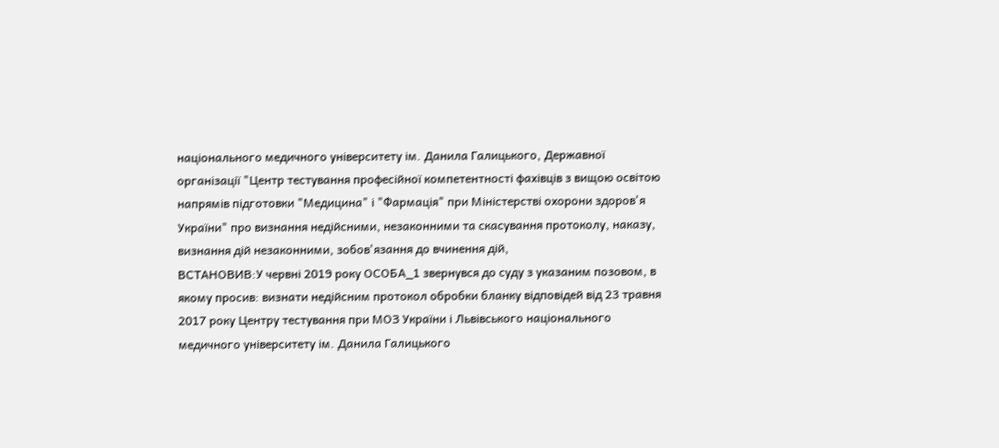національного медичного університету ім. Данила Галицького, Державної організації "Центр тестування професійної компетентності фахівців з вищою освітою напрямів підготовки "Медицина" і "Фармація" при Міністерстві охорони здоров'я України" про визнання недійсними, незаконними та скасування протоколу, наказу, визнання дій незаконними, зобов'язання до вчинення дій,
ВСТАНОВИВ:У червні 2019 року ОСОБА_1 звернувся до суду з указаним позовом, в якому просив: визнати недійсним протокол обробки бланку відповідей від 23 травня 2017 року Центру тестування при МОЗ України і Львівського національного медичного університету ім. Данила Галицького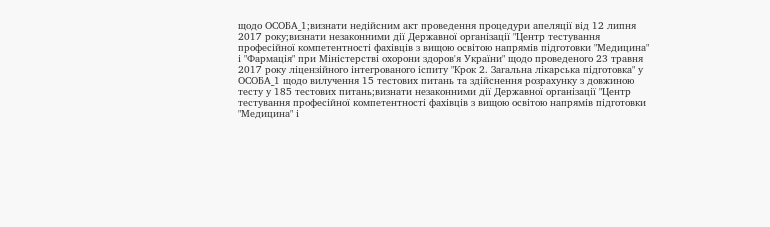щодо ОСОБА_1;визнати недійсним акт проведення процедури апеляції від 12 липня 2017 року;визнати незаконними дії Державної організації "Центр тестування професійної компетентності фахівців з вищою освітою напрямів підготовки "Медицина" і "Фармація" при Міністерстві охорони здоров'я України" щодо проведеного 23 травня 2017 року ліцензійного інтегрованого іспиту "Крок 2. Загальна лікарська підготовка" у ОСОБА_1 щодо вилучення 15 тестових питань та здійснення розрахунку з довжиною тесту у 185 тестових питань;визнати незаконними дії Державної організації "Центр тестування професійної компетентності фахівців з вищою освітою напрямів підготовки "Медицина" і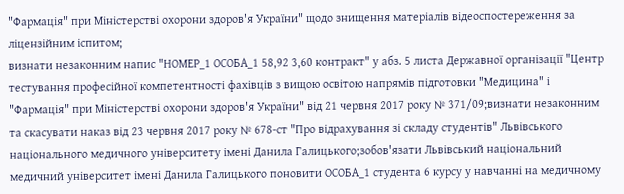"Фармація" при Міністерстві охорони здоров'я України" щодо знищення матеріалів відеоспостереження за ліцензійним іспитом;
визнати незаконним напис "НОМЕР_1 ОСОБА_1 58,92 3,60 контракт" у абз. 5 листа Державної організації "Центр тестування професійної компетентності фахівців з вищою освітою напрямів підготовки "Медицина" і "Фармація" при Міністерстві охорони здоров'я України" від 21 червня 2017 року № 371/09;визнати незаконним та скасувати наказ від 23 червня 2017 року № 678-ст "Про відрахування зі складу студентів" Львівського національного медичного університету імені Данила Галицького;зобов'язати Львівський національний медичний університет імені Данила Галицького поновити ОСОБА_1 студента 6 курсу у навчанні на медичному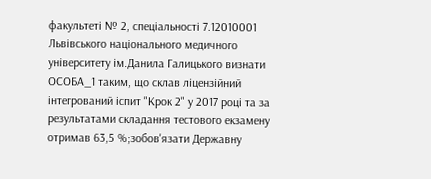факультеті № 2, спеціальності 7.12010001 Львівського національного медичного університету ім.Данила Галицького визнати ОСОБА_1 таким, що склав ліцензійний інтегрований іспит "Крок 2" у 2017 році та за результатами складання тестового екзамену отримав 63,5 %;зобов'язати Державну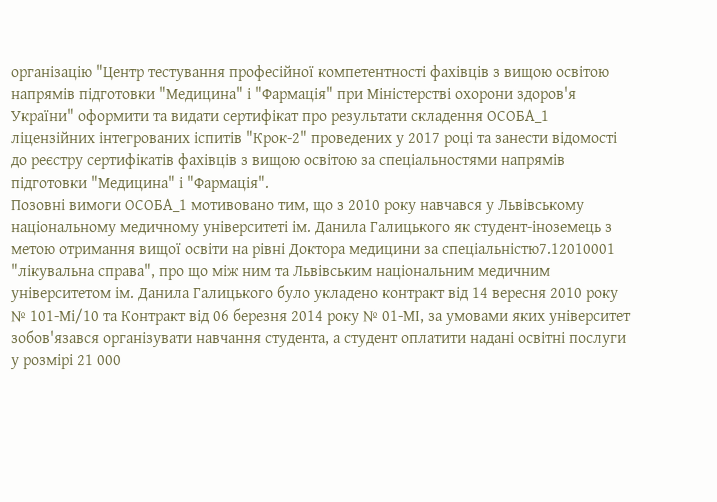організацію "Центр тестування професійної компетентності фахівців з вищою освітою напрямів підготовки "Медицина" і "Фармація" при Міністерстві охорони здоров'я України" оформити та видати сертифікат про результати складення ОСОБА_1 ліцензійних інтегрованих іспитів "Крок-2" проведених у 2017 році та занести відомості до реєстру сертифікатів фахівців з вищою освітою за спеціальностями напрямів підготовки "Медицина" і "Фармація".
Позовні вимоги ОСОБА_1 мотивовано тим, що з 2010 року навчався у Львівському національному медичному університеті ім. Данила Галицького як студент-іноземець з метою отримання вищої освіти на рівні Доктора медицини за спеціальністю7.12010001 "лікувальна справа", про що між ним та Львівським національним медичним університетом ім. Данила Галицького було укладено контракт від 14 вересня 2010 року № 101-Мі/10 та Контракт від 06 березня 2014 року № 01-МІ, за умовами яких університет зобов'язався організувати навчання студента, а студент оплатити надані освітні послуги у розмірі 21 000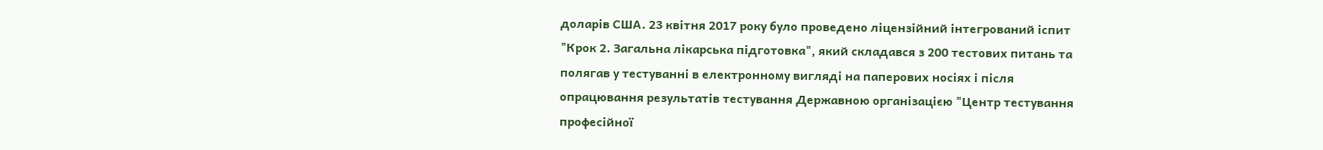доларів США. 23 квітня 2017 року було проведено ліцензійний інтегрований іспит "Крок 2. Загальна лікарська підготовка", який складався з 200 тестових питань та полягав у тестуванні в електронному вигляді на паперових носіях і після опрацювання результатів тестування Державною організацією "Центр тестування професійної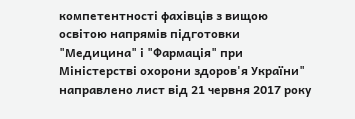компетентності фахівців з вищою освітою напрямів підготовки "Медицина" і "Фармація" при Міністерстві охорони здоров'я України" направлено лист від 21 червня 2017 року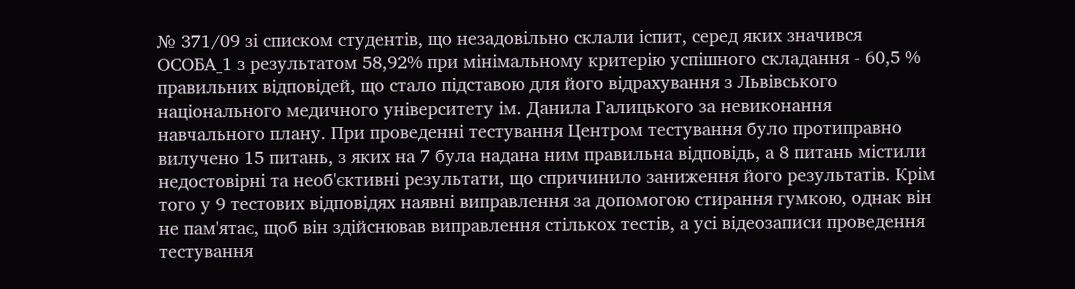№ 371/09 зі списком студентів, що незадовільно склали іспит, серед яких значився ОСОБА_1 з результатом 58,92% при мінімальному критерію успішного складання - 60,5 % правильних відповідей, що стало підставою для його відрахування з Львівського національного медичного університету ім. Данила Галицького за невиконання навчального плану. При проведенні тестування Центром тестування було протиправно вилучено 15 питань, з яких на 7 була надана ним правильна відповідь, а 8 питань містили недостовірні та необ'єктивні результати, що спричинило заниження його результатів. Крім того у 9 тестових відповідях наявні виправлення за допомогою стирання гумкою, однак він не пам'ятає, щоб він здійснював виправлення стількох тестів, а усі відеозаписи проведення тестування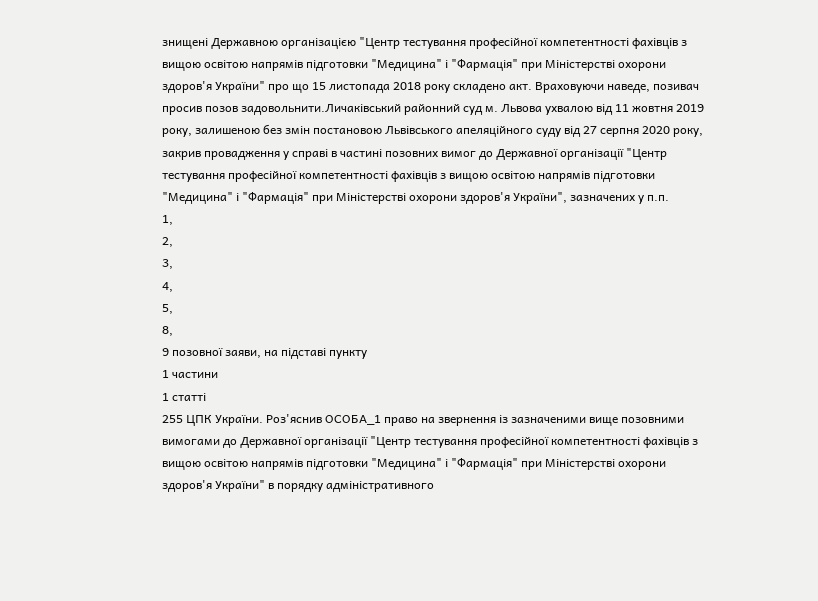знищені Державною організацією "Центр тестування професійної компетентності фахівців з вищою освітою напрямів підготовки "Медицина" і "Фармація" при Міністерстві охорони здоров'я України" про що 15 листопада 2018 року складено акт. Враховуючи наведе, позивач просив позов задовольнити.Личаківський районний суд м. Львова ухвалою від 11 жовтня 2019 року, залишеною без змін постановою Львівського апеляційного суду від 27 серпня 2020 року, закрив провадження у справі в частині позовних вимог до Державної організації "Центр тестування професійної компетентності фахівців з вищою освітою напрямів підготовки "Медицина" і "Фармація" при Міністерстві охорони здоров'я України", зазначених у п.п.
1,
2,
3,
4,
5,
8,
9 позовної заяви, на підставі пункту
1 частини
1 статті
255 ЦПК України. Роз'яснив ОСОБА_1 право на звернення із зазначеними вище позовними вимогами до Державної організації "Центр тестування професійної компетентності фахівців з вищою освітою напрямів підготовки "Медицина" і "Фармація" при Міністерстві охорони здоров'я України" в порядку адміністративного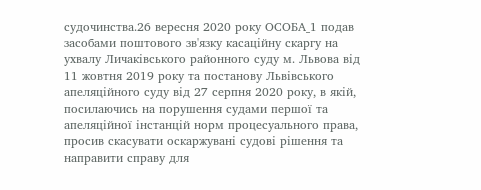судочинства.26 вересня 2020 року ОСОБА_1 подав засобами поштового зв'язку касаційну скаргу на ухвалу Личаківського районного суду м. Львова від 11 жовтня 2019 року та постанову Львівського апеляційного суду від 27 серпня 2020 року, в якій, посилаючись на порушення судами першої та апеляційної інстанцій норм процесуального права, просив скасувати оскаржувані судові рішення та направити справу для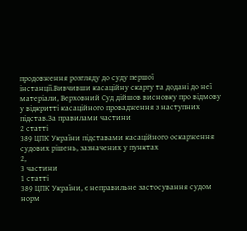продовження розгляду до суду першої інстанції.Вивчивши касаційну скаргу та додані до неї матеріали, Верховний Суд дійшов висновку про відмову у відкритті касаційного провадження з наступних підстав.За правилами частини
2 статті
389 ЦПК України підставами касаційного оскарження судових рішень, зазначених у пунктах
2,
3 частини
1 статті
389 ЦПК України, є неправильне застосування судом норм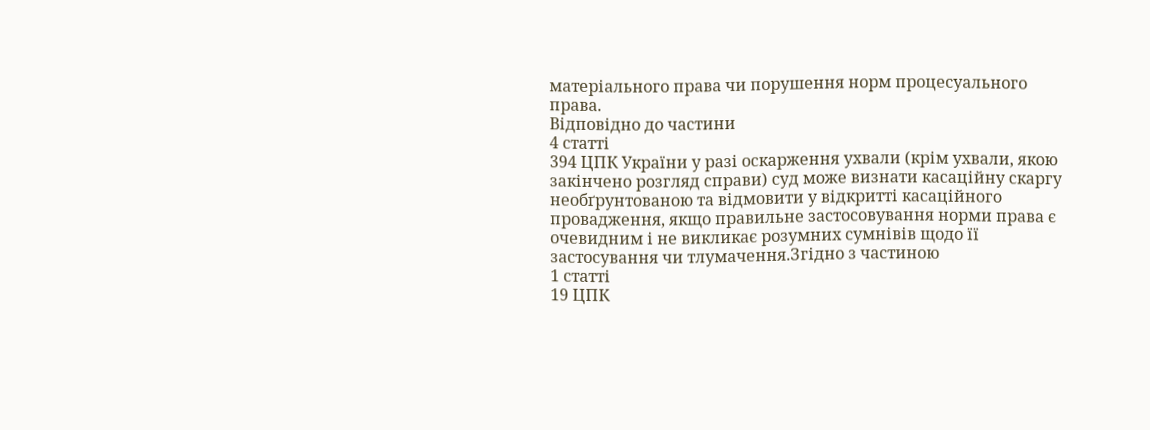матеріального права чи порушення норм процесуального права.
Відповідно до частини
4 статті
394 ЦПК України у разі оскарження ухвали (крім ухвали, якою закінчено розгляд справи) суд може визнати касаційну скаргу необґрунтованою та відмовити у відкритті касаційного провадження, якщо правильне застосовування норми права є очевидним і не викликає розумних сумнівів щодо її застосування чи тлумачення.Згідно з частиною
1 статті
19 ЦПК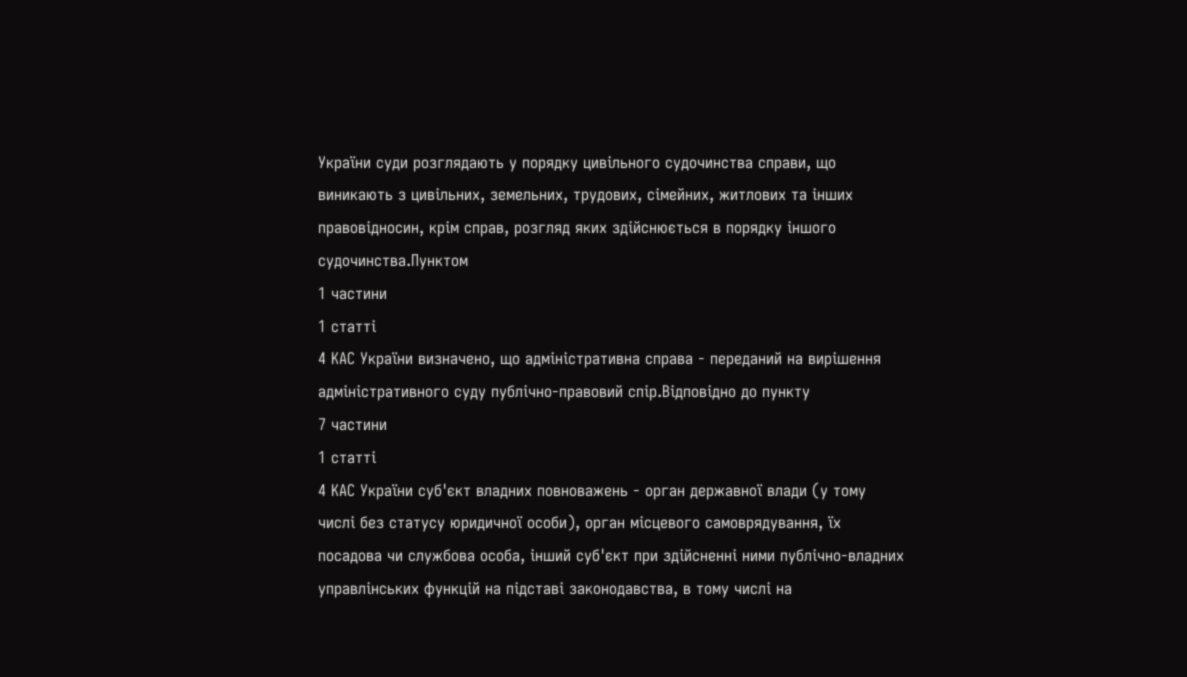України суди розглядають у порядку цивільного судочинства справи, що виникають з цивільних, земельних, трудових, сімейних, житлових та інших правовідносин, крім справ, розгляд яких здійснюється в порядку іншого судочинства.Пунктом
1 частини
1 статті
4 КАС України визначено, що адміністративна справа - переданий на вирішення адміністративного суду публічно-правовий спір.Відповідно до пункту
7 частини
1 статті
4 КАС України суб'єкт владних повноважень - орган державної влади (у тому числі без статусу юридичної особи), орган місцевого самоврядування, їх посадова чи службова особа, інший суб'єкт при здійсненні ними публічно-владних управлінських функцій на підставі законодавства, в тому числі на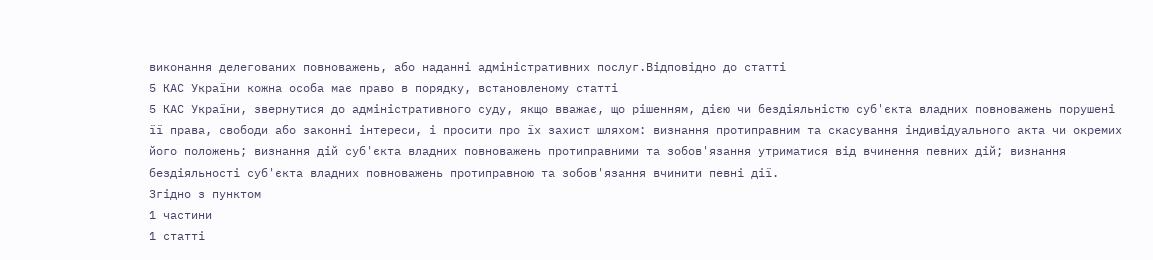виконання делегованих повноважень, або наданні адміністративних послуг.Відповідно до статті
5 КАС України кожна особа має право в порядку, встановленому статті
5 КАС України, звернутися до адміністративного суду, якщо вважає, що рішенням, дією чи бездіяльністю суб'єкта владних повноважень порушені її права, свободи або законні інтереси, і просити про їх захист шляхом: визнання протиправним та скасування індивідуального акта чи окремих його положень; визнання дій суб'єкта владних повноважень протиправними та зобов'язання утриматися від вчинення певних дій; визнання бездіяльності суб'єкта владних повноважень протиправною та зобов'язання вчинити певні дії.
Згідно з пунктом
1 частини
1 статті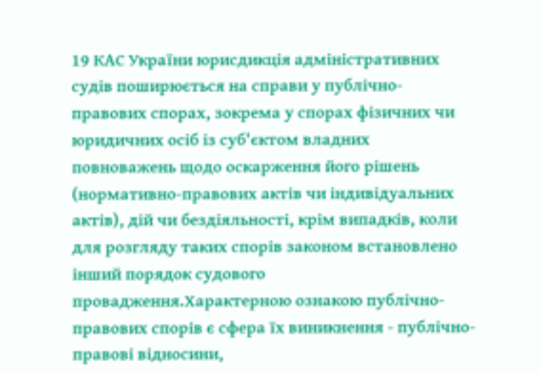19 КАС України юрисдикція адміністративних судів поширюється на справи у публічно-правових спорах, зокрема у спорах фізичних чи юридичних осіб із суб'єктом владних повноважень щодо оскарження його рішень (нормативно-правових актів чи індивідуальних актів), дій чи бездіяльності, крім випадків, коли для розгляду таких спорів законом встановлено інший порядок судового провадження.Характерною ознакою публічно-правових спорів є сфера їх виникнення - публічно-правові відносини,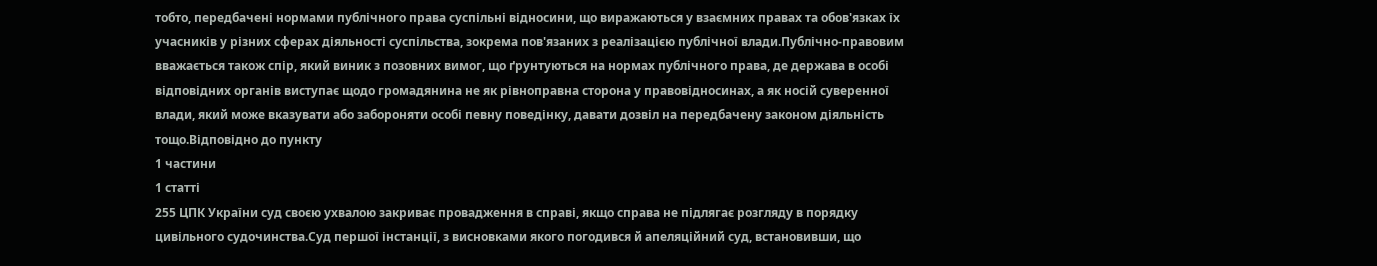тобто, передбачені нормами публічного права суспільні відносини, що виражаються у взаємних правах та обов'язках їх учасників у різних сферах діяльності суспільства, зокрема пов'язаних з реалізацією публічної влади.Публічно-правовим вважається також спір, який виник з позовних вимог, що ґрунтуються на нормах публічного права, де держава в особі відповідних органів виступає щодо громадянина не як рівноправна сторона у правовідносинах, а як носій суверенної влади, який може вказувати або забороняти особі певну поведінку, давати дозвіл на передбачену законом діяльність тощо.Відповідно до пункту
1 частини
1 статті
255 ЦПК України суд своєю ухвалою закриває провадження в справі, якщо справа не підлягає розгляду в порядку цивільного судочинства.Суд першої інстанції, з висновками якого погодився й апеляційний суд, встановивши, що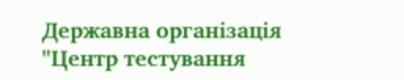Державна організація "Центр тестування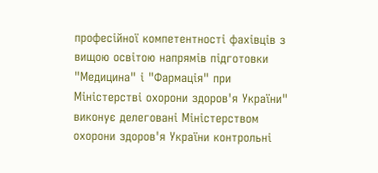професійної компетентності фахівців з вищою освітою напрямів підготовки "Медицина" і "Фармація" при Міністерстві охорони здоров'я України" виконує делеговані Міністерством охорони здоров'я України контрольні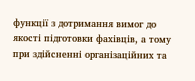функції з дотримання вимог до якості підготовки фахівців, а тому при здійсненні організаційних та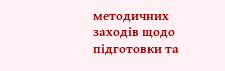методичних заходів щодо підготовки та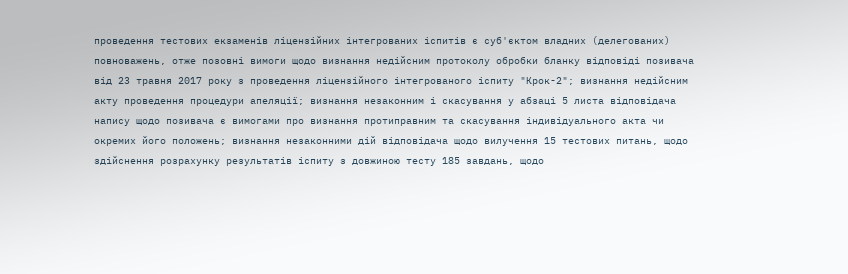проведення тестових екзаменів ліцензійних інтегрованих іспитів є суб'єктом владних (делегованих) повноважень, отже позовні вимоги щодо визнання недійсним протоколу обробки бланку відповіді позивача від 23 травня 2017 року з проведення ліцензійного інтегрованого іспиту "Крок-2"; визнання недійсним акту проведення процедури апеляції; визнання незаконним і скасування у абзаці 5 листа відповідача напису щодо позивача є вимогами про визнання протиправним та скасування індивідуального акта чи окремих його положень; визнання незаконними дій відповідача щодо вилучення 15 тестових питань, щодо здійснення розрахунку результатів іспиту з довжиною тесту 185 завдань, щодо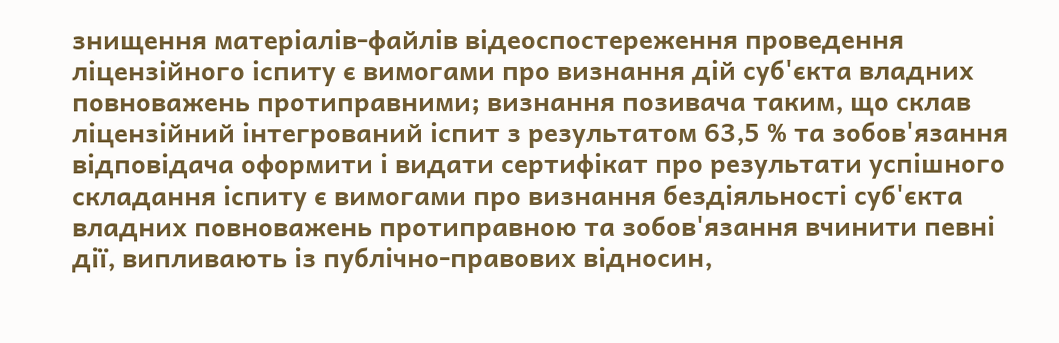знищення матеріалів-файлів відеоспостереження проведення ліцензійного іспиту є вимогами про визнання дій суб'єкта владних повноважень протиправними; визнання позивача таким, що склав ліцензійний інтегрований іспит з результатом 63,5 % та зобов'язання відповідача оформити і видати сертифікат про результати успішного складання іспиту є вимогами про визнання бездіяльності суб'єкта владних повноважень протиправною та зобов'язання вчинити певні дії, випливають із публічно-правових відносин,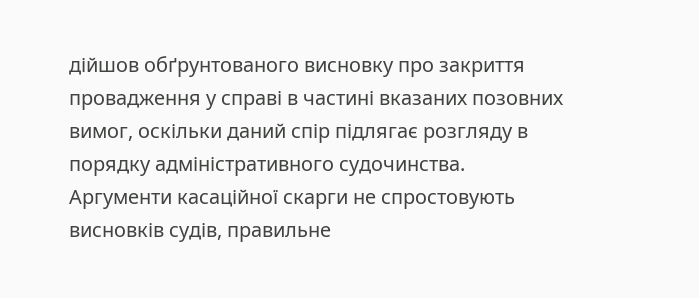дійшов обґрунтованого висновку про закриття провадження у справі в частині вказаних позовних вимог, оскільки даний спір підлягає розгляду в порядку адміністративного судочинства.
Аргументи касаційної скарги не спростовують висновків судів, правильне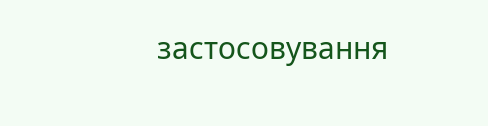застосовування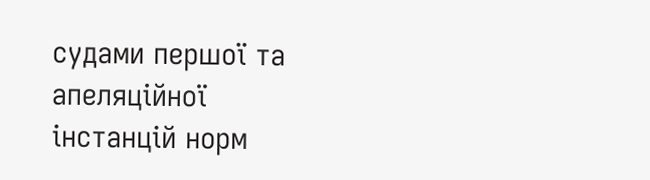судами першої та апеляційної інстанцій норм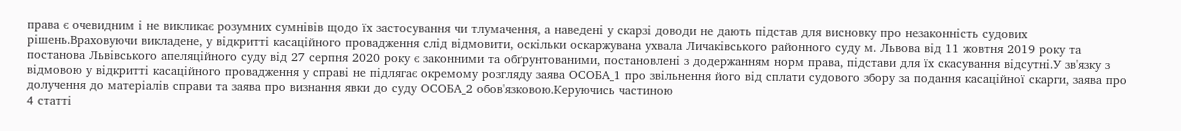права є очевидним і не викликає розумних сумнівів щодо їх застосування чи тлумачення, а наведені у скарзі доводи не дають підстав для висновку про незаконність судових рішень.Враховуючи викладене, у відкритті касаційного провадження слід відмовити, оскільки оскаржувана ухвала Личаківського районного суду м. Львова від 11 жовтня 2019 року та постанова Львівського апеляційного суду від 27 серпня 2020 року є законними та обґрунтованими, постановлені з додержанням норм права, підстави для їх скасування відсутні.У зв'язку з відмовою у відкритті касаційного провадження у справі не підлягає окремому розгляду заява ОСОБА_1 про звільнення його від сплати судового збору за подання касаційної скарги, заява про долучення до матеріалів справи та заява про визнання явки до суду ОСОБА_2 обов'язковою.Керуючись частиною
4 статті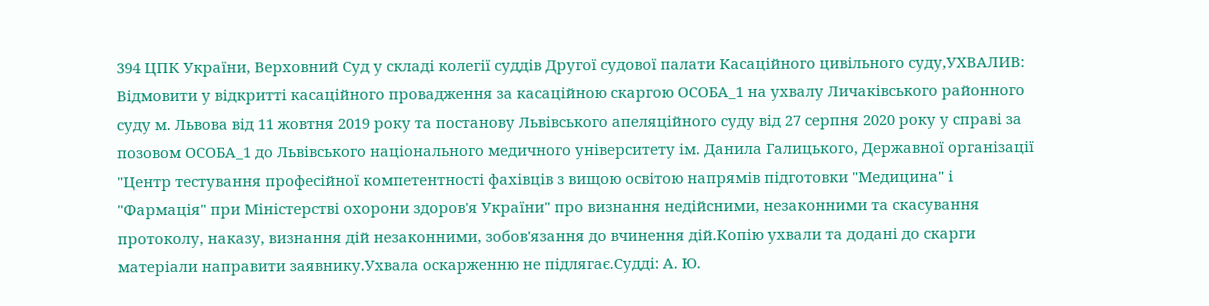394 ЦПК України, Верховний Суд у складі колегії суддів Другої судової палати Касаційного цивільного суду,УХВАЛИВ:
Відмовити у відкритті касаційного провадження за касаційною скаргою ОСОБА_1 на ухвалу Личаківського районного суду м. Львова від 11 жовтня 2019 року та постанову Львівського апеляційного суду від 27 серпня 2020 року у справі за позовом ОСОБА_1 до Львівського національного медичного університету ім. Данила Галицького, Державної організації "Центр тестування професійної компетентності фахівців з вищою освітою напрямів підготовки "Медицина" і "Фармація" при Міністерстві охорони здоров'я України" про визнання недійсними, незаконними та скасування протоколу, наказу, визнання дій незаконними, зобов'язання до вчинення дій.Копію ухвали та додані до скарги матеріали направити заявнику.Ухвала оскарженню не підлягає.Судді: А. Ю.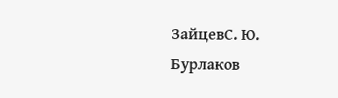ЗайцевС. Ю. Бурлаков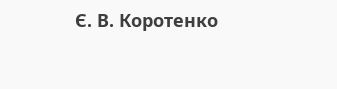Є. В. Коротенко